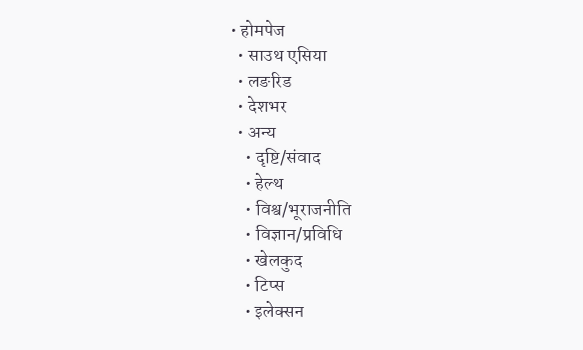• होमपेज
  • साउथ एसिया
  • लङरिड
  • देशभर
  • अन्य
    • दृष्टि/संवाद
    • हेल्थ
    • विश्व/भूराजनीति
    • विज्ञान/प्रविधि
    • खेलकुद
    • टिप्स
    • इलेक्सन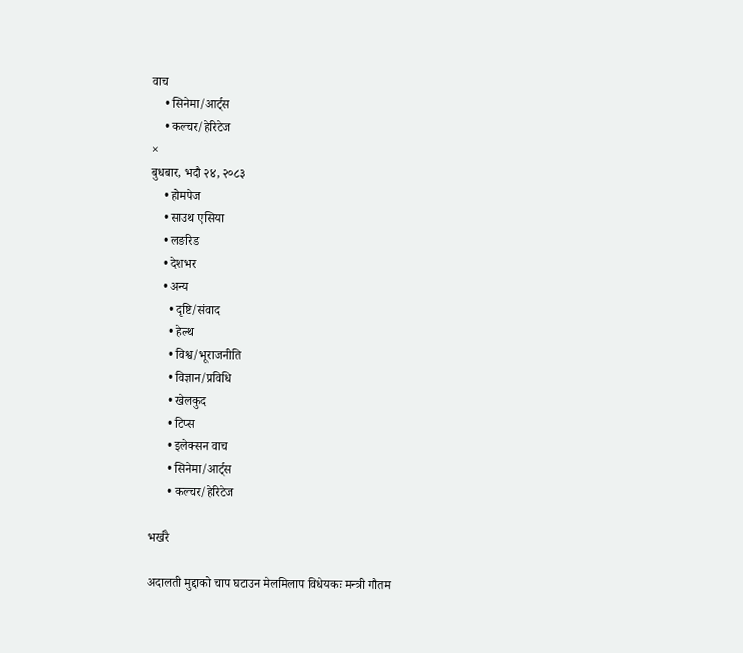वाच
    • सिनेमा/आर्ट्स
    • कल्चर/हेरिटेज
×
बुधबार, भदौ २४, २०८३
    • होमपेज
    • साउथ एसिया
    • लङरिड
    • देशभर
    • अन्य
      • दृष्टि/संवाद
      • हेल्थ
      • विश्व/भूराजनीति
      • विज्ञान/प्रविधि
      • खेलकुद
      • टिप्स
      • इलेक्सन वाच
      • सिनेमा/आर्ट्स
      • कल्चर/हेरिटेज

भर्खरै

अदालती मुद्दाको चाप घटाउन मेलमिलाप विधेयकः मन्त्री गौतम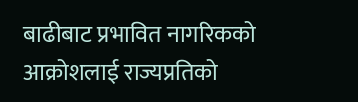बाढीबाट प्रभावित नागरिकको आक्रोशलाई राज्यप्रतिको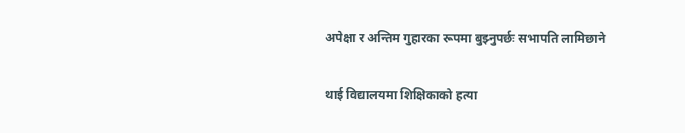अपेक्षा र अन्तिम गुहारका रूपमा बुझ्नुपर्छः सभापति लामिछाने

थाई विद्यालयमा शिक्षिकाको हत्या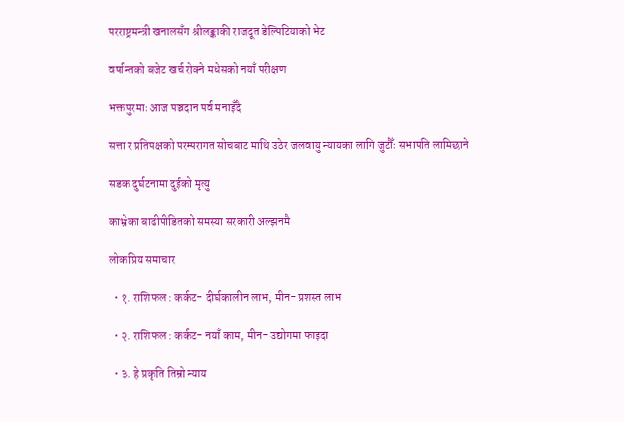परराष्ट्रमन्त्री खनालसँग श्रीलङ्काकी राजदूत डेल्पिटियाको भेट

वर्षान्तको बजेट खर्च रोक्ने मधेसको नयाँ परीक्षण

भक्तपुरमाः आज पञ्चदान पर्व मनाइँदै

सत्ता र प्रतिपक्षको परम्परागत सोचबाट माथि उठेर जलवायु न्यायका लागि जुटौँः सभापति लामिछाने

सडक दुर्घटनामा दुईको मृत्यु

काभ्रेका बाढीपीडितको समस्या सरकारी अल्झनमै

लोकप्रिय समाचार

  • १. राशिफल : कर्कट- दीर्घकालीन लाभ, मीन- प्रशस्त लाभ

  • २. राशिफल : कर्कट- नयाँ काम, मीन- उद्योगमा फाइदा

  • ३. हे प्रकृति तिम्रो न्याय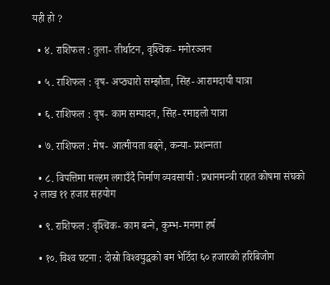यही हो ?

  • ४. राशिफल : तुला- तीर्थाटन, वृश्‍चिक- मनोरञ्‍जन

  • ५. राशिफल : वृष- अप्ठ्यारो सम्झौता, सिंह- आरामदायी यात्रा

  • ६. राशिफल : वृष- काम सम्पादन, सिंह- रमाइलो यात्रा

  • ७. राशिफल : मेष- आत्मीयता बढ्ने, कन्या- प्रशन्‍नता

  • ८. विपत्तिमा मल्हम लगाउँदै निर्माण व्यवसायी : प्रधानमन्त्री राहत कोषमा संघको २ लाख ११ हजार सहयोग

  • ९. राशिफल : वृश्‍चिक- काम बन्‍ने, कुम्भ- मनमा हर्ष

  • १०. विश्‍व घटना : दोस्रो विश्‍वयुद्धको बम भेटिँदा ६० हजारको हरिबिजोग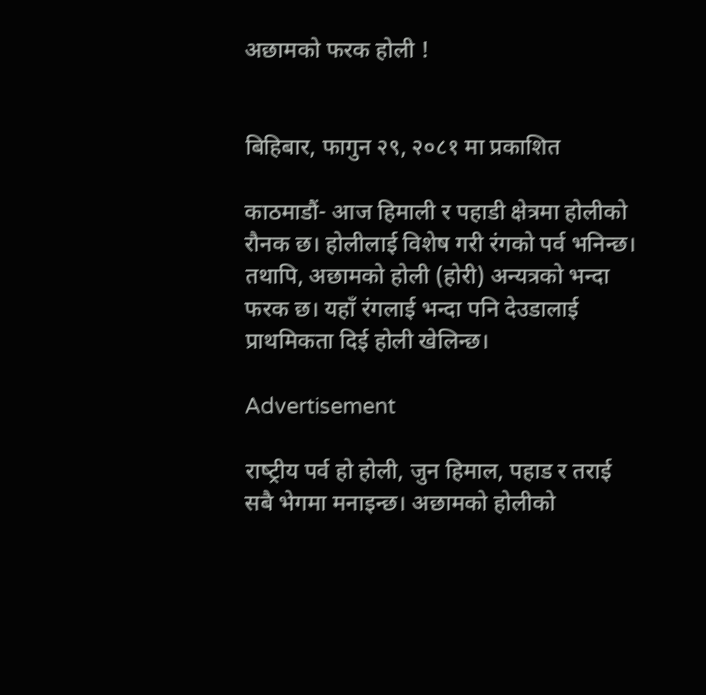अछामको फरक होली !


बिहिबार, फागुन २९, २०८१ मा प्रकाशित

काठमाडौं- आज हिमाली र पहाडी क्षेत्रमा होलीको रौनक छ। होलीलाई विशेष गरी रंगको पर्व भनिन्छ। तथापि, अछामको होली (होरी) अन्यत्रको भन्दा फरक छ। यहाँ रंगलाई भन्दा पनि देउडालाई प्राथमिकता दिई होली खेलिन्छ।

Advertisement

राष्‍ट्रीय पर्व हो होली, जुन हिमाल, पहाड र तराई सबै भेगमा मनाइन्छ। अछामको होलीको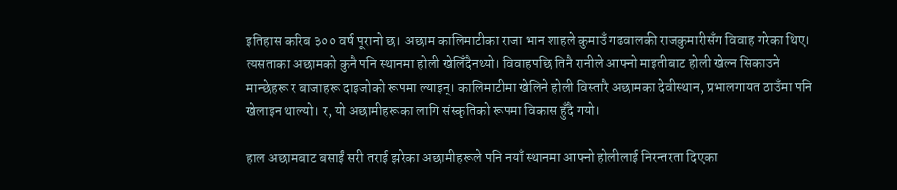इतिहास करिब ३०० वर्ष पूरानो छ। अछाम कालिमाटीका राजा भान शाहले कुमाउँ गढवालकी राजकुमारीसँग विवाह गरेका थिए। त्यसताका अछामको कुनै पनि स्थानमा होली खेलिँदैनथ्यो। विवाहपछि तिनै रानीले आफ्नो माइतीबाट होली खेल्न सिकाउने मान्छेहरू र बाजाहरू दाइजोको रूपमा ल्याइन्। कालिमाटीमा खेलिने होली विस्तारै अछामका देवीस्थान, प्रभालगायत ठाउँमा पनि खेलाइन थाल्यो। र, यो अछामीहरूका लागि संस्कृतिको रूपमा विकास हुँदै गयो।

हाल अछामबाट बसाईं सरी तराई झरेका अछामीहरूले पनि नयाँ स्थानमा आफ्नो होलीलाई निरन्तरता दिएका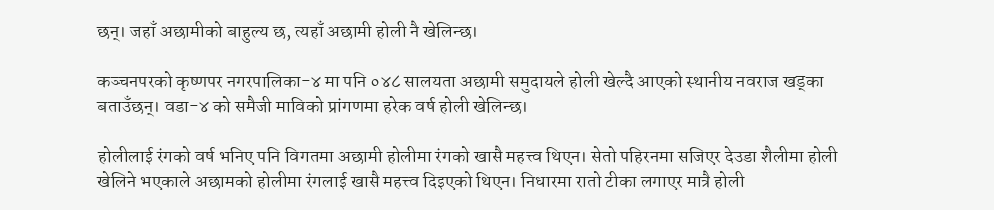छन्। जहाँ अछामीको बाहुल्य छ, त्यहाँ अछामी होली नै खेलिन्छ।

कञ्‍चनपरको कृष्‍णपर नगरपालिका-४ मा पनि ०४८ सालयता अछामी समुदायले होली खेल्दै आएको स्थानीय नवराज खड्का बताउँछन्। वडा-४ को समैजी माविको प्रांगणमा हरेक वर्ष होली खेलिन्छ।

होलीलाई रंगको वर्ष भनिए पनि विगतमा अछामी होलीमा रंगको खासै महत्त्व थिएन। सेतो पहिरनमा सजिएर देउडा शैलीमा होली खेलिने भएकाले अछामको होलीमा रंगलाई खासै महत्त्व दिइएको थिएन। निधारमा रातो टीका लगाएर मात्रै होली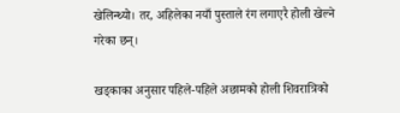खेलिन्थ्यो। तर, अहिलेका नयाँ पुस्ताले रंग लगाएरै होली खेल्ने गरेका छन्।

खड्काका अनुसार पहिले-पहिले अछामको होली शिवरात्रिको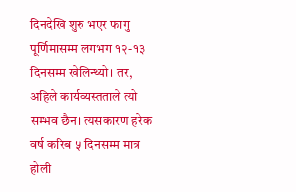दिनदेखि शुरु भएर फागु पूर्णिमासम्म लगभग १२-१३ दिनसम्म खेलिन्थ्यो। तर, अहिले कार्यव्यस्तताले त्यो सम्भव छैन। त्यसकारण हरेक वर्ष करिब ५ दिनसम्म मात्र होली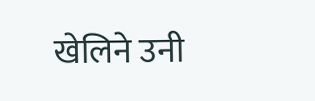खेलिने उनी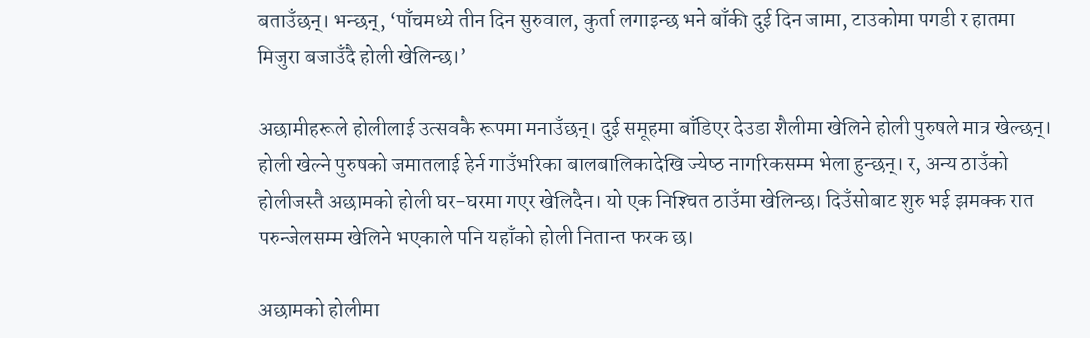बताउँछन्। भन्छन्, ‘पाँचमध्ये तीन दिन सुरुवाल, कुर्ता लगाइन्छ भने बाँकी दुई दिन जामा, टाउकोमा पगडी र हातमा मिजुरा बजाउँदै होली खेलिन्छ।’

अछामीहरूले होलीलाई उत्सवकै रूपमा मनाउँछन्। दुई समूहमा बाँडिएर देउडा शैलीमा खेलिने होली पुरुषले मात्र खेल्छन्। होली खेल्ने पुरुषको जमातलाई हेर्न गाउँभरिका बालबालिकादेखि ज्येष्‍ठ नागरिकसम्म भेला हुन्छन्। र, अन्य ठाउँको होलीजस्तै अछामको होली घर-घरमा गएर खेलिदैन। यो एक निश्‍चित ठाउँमा खेलिन्छ। दिउँसोबाट शुरु भई झमक्क रात परुन्जेलसम्म खेलिने भएकाले पनि यहाँको होली नितान्त फरक छ।

अछामको होलीमा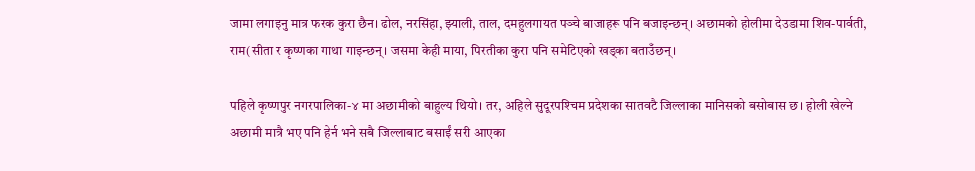जामा लगाइनु मात्र फरक कुरा छैन। ढोल, नरसिंहा, झ्याली, ताल, दमहुलगायत पञ्‍चे बाजाहरू पनि बजाइन्छन्। अछामको होलीमा देउडामा शिव-पार्वती, राम(सीता र कृष्‍णका गाथा गाइन्छन्। जसमा केही माया, पिरतीका कुरा पनि समेटिएको खड्का बताउँछन्।

पहिले कृष्‍णपुर नगरपालिका-४ मा अछामीको बाहुल्य थियो। तर, अहिले सुदूरपश्‍चिम प्रदेशका सातवटै जिल्लाका मानिसको बसोबास छ। होली खेल्ने अछामी मात्रै भए पनि हेर्न भने सबै जिल्लाबाट बसाईं सरी आएका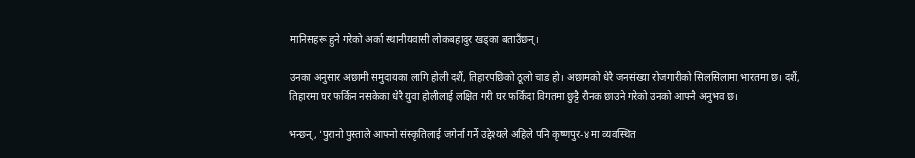मानिसहरू हुने गरेको अर्का स्थानीयवासी लोकबहादुर खड्का बताउँछन्।

उनका अनुसार अछामी समुदायका लागि होली दशैं, तिहारपछिको ठूलो चाड हो। अछामको धेरै जनसंख्या रोजगारीको सिलसिलामा भारतमा छ। दशैं, तिहारमा घर फर्किन नसकेका धेरै युवा होलीलाई लक्षित गरी घर फर्किंदा विगतमा छुट्टै रौनक छाउने गरेको उनको आफ्नै अनुभव छ।

भन्छन्, ‘पुरानो पुस्ताले आफ्नो संस्कृतिलाई जगेर्ना गर्ने उद्देश्यले अहिले पनि कृष्‍णपुर-४ मा व्यवस्थित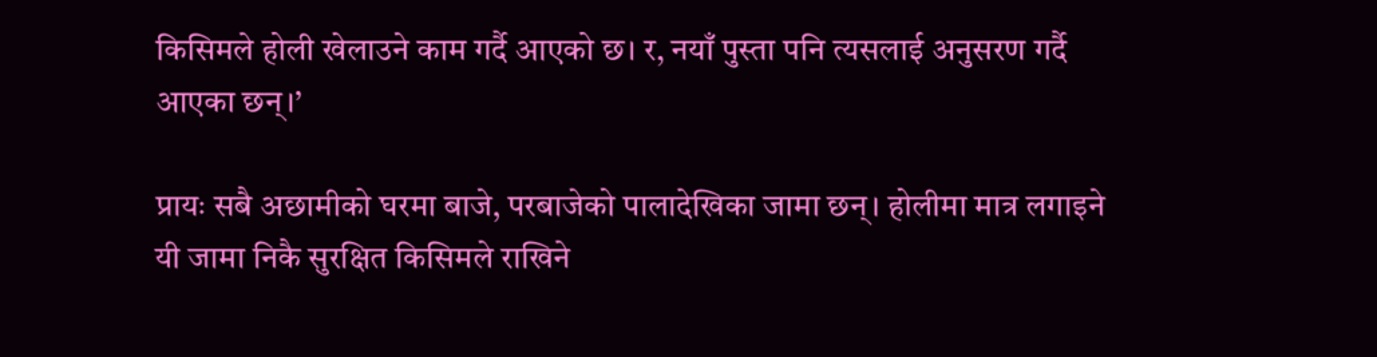किसिमले होली खेलाउने काम गर्दै आएको छ। र, नयाँ पुस्ता पनि त्यसलाई अनुसरण गर्दै आएका छन्।’

प्रायः सबै अछामीको घरमा बाजे, परबाजेको पालादेखिका जामा छन्। होलीमा मात्र लगाइने यी जामा निकै सुरक्षित किसिमले राखिने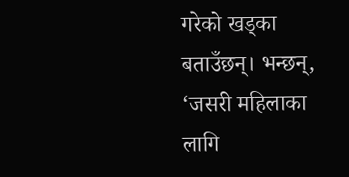गरेको खड्का बताउँछन्। भन्छन्, ‘जसरी महिलाका लागि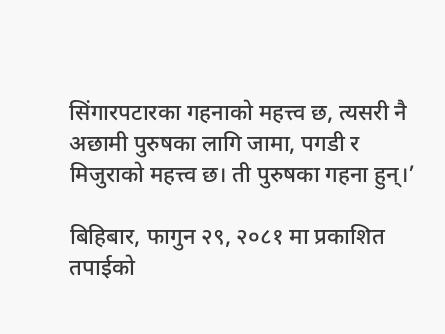सिंगारपटारका गहनाको महत्त्व छ, त्यसरी नै अछामी पुरुषका लागि जामा, पगडी र मिजुराको महत्त्व छ। ती पुरुषका गहना हुन्।’

बिहिबार, फागुन २९, २०८१ मा प्रकाशित
तपाईको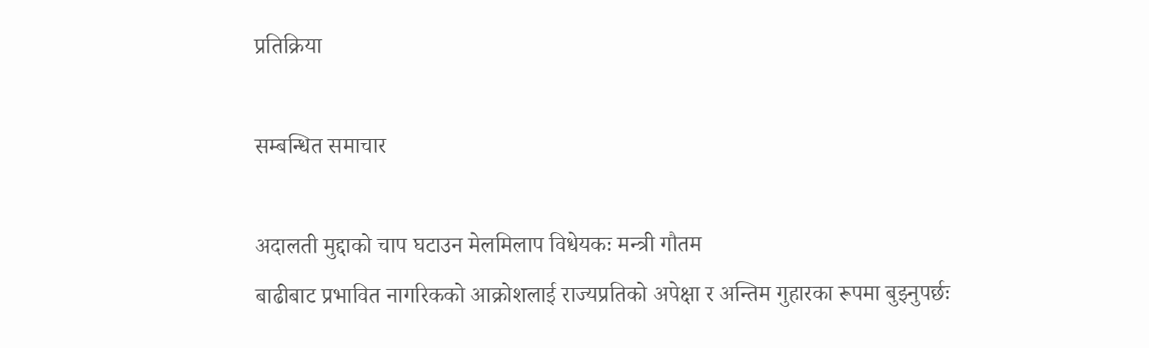प्रतिक्रिया

सम्बन्धित समाचार

अदालती मुद्दाको चाप घटाउन मेलमिलाप विधेयकः मन्त्री गौतम
बाढीबाट प्रभावित नागरिकको आक्रोशलाई राज्यप्रतिको अपेक्षा र अन्तिम गुहारका रूपमा बुझ्नुपर्छः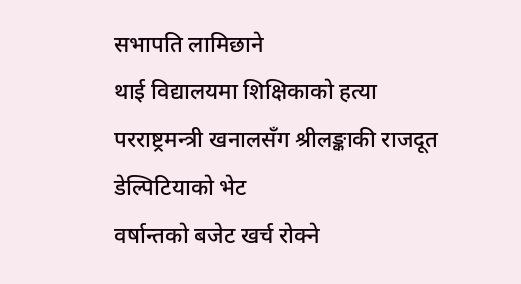सभापति लामिछाने
थाई विद्यालयमा शिक्षिकाको हत्या
परराष्ट्रमन्त्री खनालसँग श्रीलङ्काकी राजदूत डेल्पिटियाको भेट
वर्षान्तको बजेट खर्च रोक्ने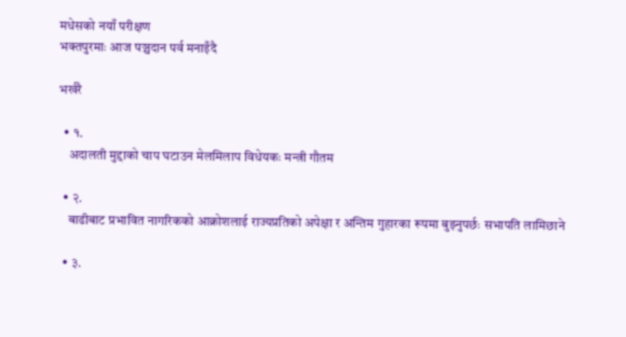मधेसको नयाँ परीक्षण
भक्तपुरमाः आज पञ्चदान पर्व मनाइँदै

भर्खरै

  • १.
    अदालती मुद्दाको चाप घटाउन मेलमिलाप विधेयकः मन्त्री गौतम

  • २.
    बाढीबाट प्रभावित नागरिकको आक्रोशलाई राज्यप्रतिको अपेक्षा र अन्तिम गुहारका रूपमा बुझ्नुपर्छः सभापति लामिछाने

  • ३.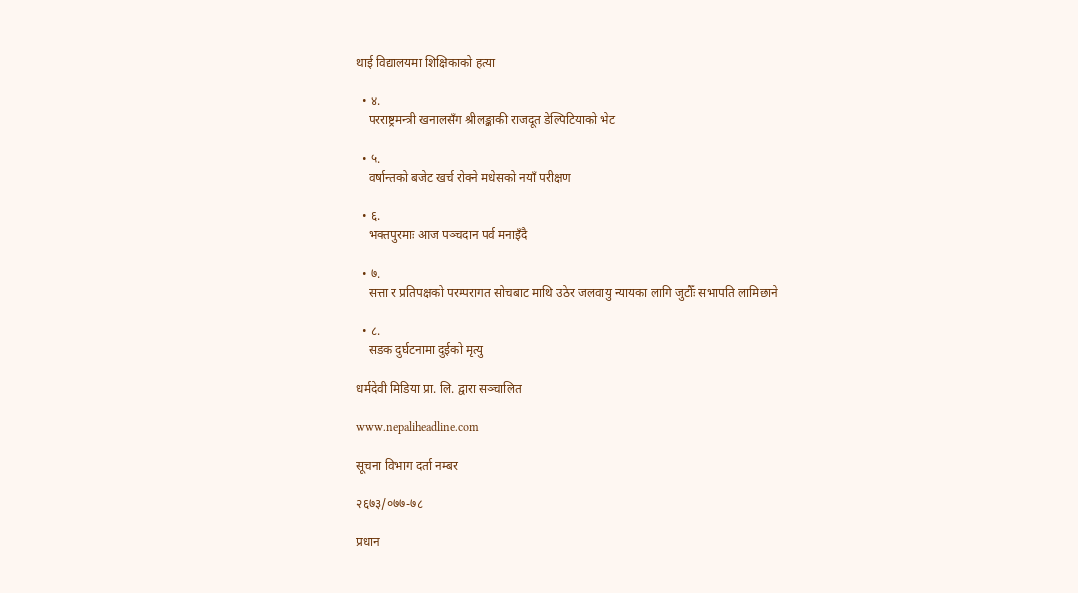थाई विद्यालयमा शिक्षिकाको हत्या

  • ४.
    परराष्ट्रमन्त्री खनालसँग श्रीलङ्काकी राजदूत डेल्पिटियाको भेट

  • ५.
    वर्षान्तको बजेट खर्च रोक्ने मधेसको नयाँ परीक्षण

  • ६.
    भक्तपुरमाः आज पञ्चदान पर्व मनाइँदै

  • ७.
    सत्ता र प्रतिपक्षको परम्परागत सोचबाट माथि उठेर जलवायु न्यायका लागि जुटौँः सभापति लामिछाने

  • ८.
    सडक दुर्घटनामा दुईको मृत्यु

धर्मदेवी मिडिया प्रा. लि. द्वारा सञ्चालित

www.nepaliheadline.com

सूचना विभाग दर्ता नम्बर

२६७३/०७७-७८

प्रधान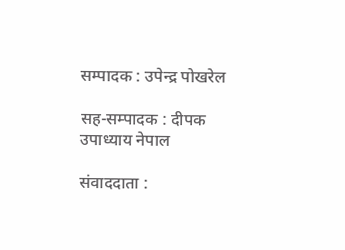सम्पादक : उपेन्द्र पोखरेल

सह-सम्पादक : दीपक उपाध्याय नेपाल

संवाददाता :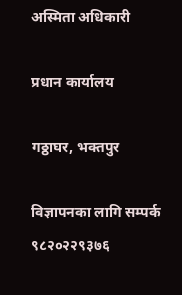अस्मिता अधिकारी

प्रधान कार्यालय

गठ्ठाघर, भक्तपुर

विज्ञापनका लागि सम्पर्क
९८२०२२९३७६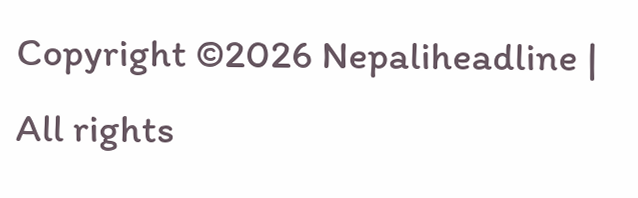Copyright ©2026 Nepaliheadline | All rights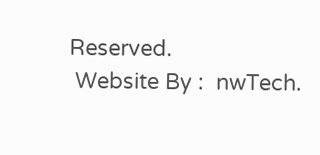Reserved.
 Website By :  nwTech.